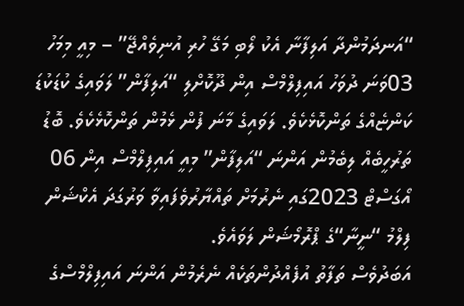“އަނދަމުންދާ އަލިފާނާ އެކު ލޯބި މަގޭ ހުރި އުނިވެއްޖޭ” – މިއީ މިމަހު 03ވަނަ ދުވަހު އައިފިލްމްސް އިން ދޫކޮށްލި “އަލިފާން” ލަވައިގެ ކުޑަކުޑަ ކަންޏެއްގެ ތަންކޮޅެކެވެ. ލަވައިގެ މާނަ ފުން ޅެމުން ތަންކޮޅެކެވެ. ބޮޑު ތަރުހީބެއް ލިބެމުން އަންނަ “އަލިފާން” މިއީ އައިފިލްމްސް އިން 06 އޯގަސްޓް 2023ގައި ނެރުމަށް ތައްޔާރުވެފައިވާ ވަރުގަދަ އެކްޝަން ފިލްމު “ނީނާ“ގެ ޕްރޮމޯޝަން ލަވައެވެ.
އަބަދުވެސް ތަފާތު އުފެއްދުންތަކެއް ނެރެމުން އަންނަ އައިފިލްމްސްގެ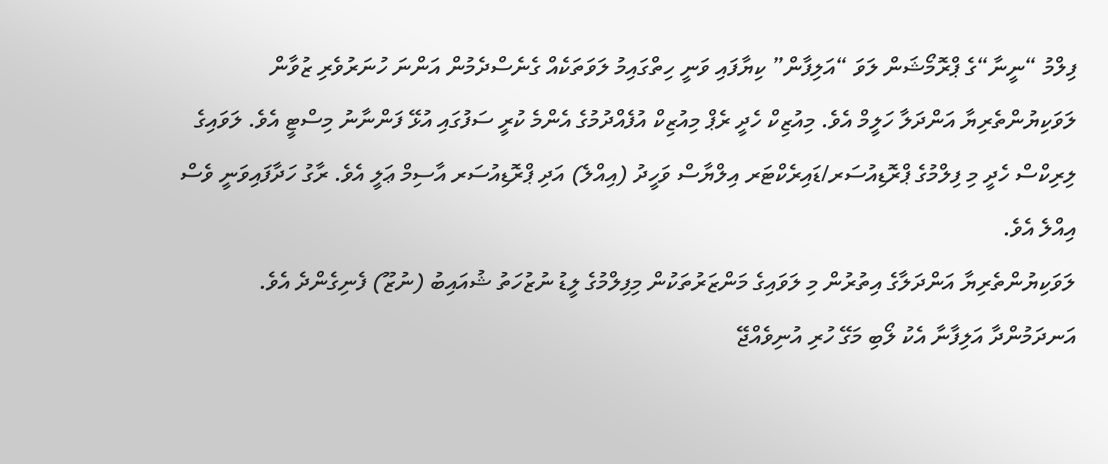ފިލްމު “ނީނާ“ގެ ޕްރޮމޯޝަން ލަވަ “އަލިފާން” ކިޔާފައި ވަނީ ހިތްގައިމު ލަވަތަކެއް ގެނެސްދެމުން އަންނަ ހުނަރުވެރި ޒުވާން ލަވަކިޔުންތެރިޔާ އަންދަލާ ހަލީމް އެވެ. މިއުޒިކް ހެދީ ރެޕް މިއުޒިކް އުފެއްދުމުގެ އެންމެ ކުރީ ސަފުގައި އުޅޭ ފަންނާނު މިސްޓީ އެވެ. ލަވައިގެ ލިރިކްސް ހެދީ މި ފިލްމުގެ ޕްރޮޑިއުސަރ/ޑައިރެކްޓަރ އިލްޔާސް ވަހީދު (އިއްލެ) އަދި ޕްރޮޑިއުސަރ އާސިމް ޢަލީ އެވެ. ރާގު ހަދާފައިވަނީ ވެސް އިއްލެ އެވެ.
ލަވަކިޔުންތެރިޔާ އަންދަލާގެ އިތުރުން މި ލަވައިގެ މަންޒަރުތަކުން މިފިލްމުގެ ލީޑު ނުޒުހަތު ޝުއައިބު (ނުޒޫ) ފެނިގެންދެ އެވެ.
އަނދަމުންދާ އަލިފާނާ އެކު ލޯބި މަގޭ ހުރި އުނިވެއްޖޭ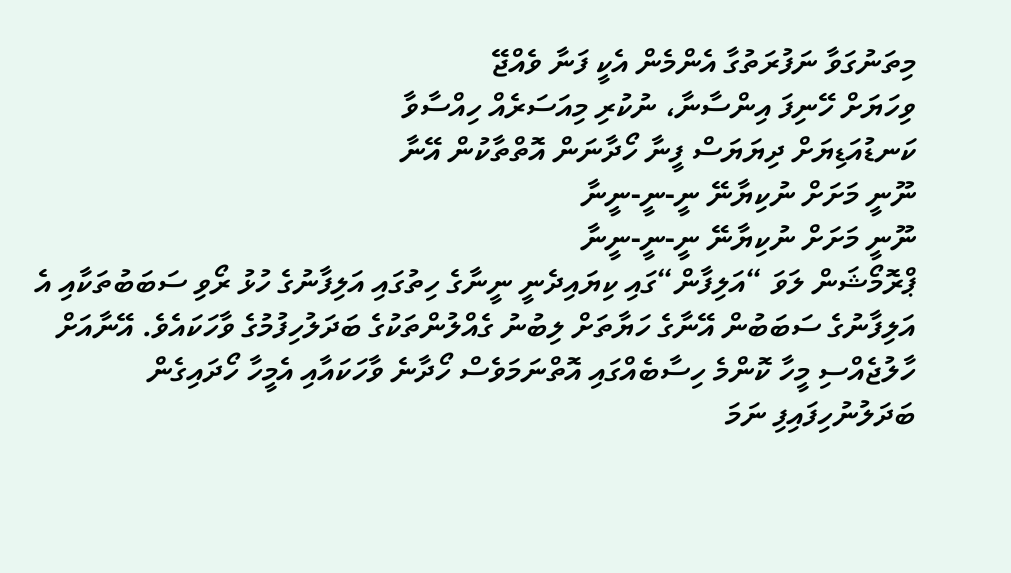މިތަނުގަވާ ނަފުރަތުގާ އެންމެން އެކީ ފަނާ ވެއްޖޭ
ވިހަޔަށް ހޭނިފަ އިންސާނާ، ނުކުރި މިއަސަރެއް ހިއްސާވާ
ކަނޑުއަޑިޔަށް ދިޔަޔަސް ފީނާ ހޯދާނަން އޮތްތާކުން އޭނާ
ނޫނީ މަށަށް ނުކިޔާނޭ ނީ-ނީ-ނީނާ
ނޫނީ މަށަށް ނުކިޔާނޭ ނީ-ނީ-ނީނާ
ޕްރޮމޯޝަން ލަވަ “އަލިފާން“ގައި ކިޔައިދެނީ ނީނާގެ ހިތުގައި އަލިފާނުގެ ހުޅު ރޯވި ސަބަބުތަކާއި އެ އަލިފާނުގެ ސަބަބުން އޭނާގެ ހަޔާތަށް ލިބުނު ގެއްލުންތަކުގެ ބަދަލުހިފުމުގެ ވާހަކައެވެ. އޭނާއަށް ހާލުޖެއްސި މީހާ ކޮންމެ ހިސާބެއްގައި އޮތްނަމަވެސް ހޯދާނެ ވާހަކައާއި އެމީހާ ހޯދައިގެން ބަދަލުނުހިފައިފި ނަމަ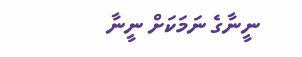ނީނާގެ ނަމަކަށް ނީނާ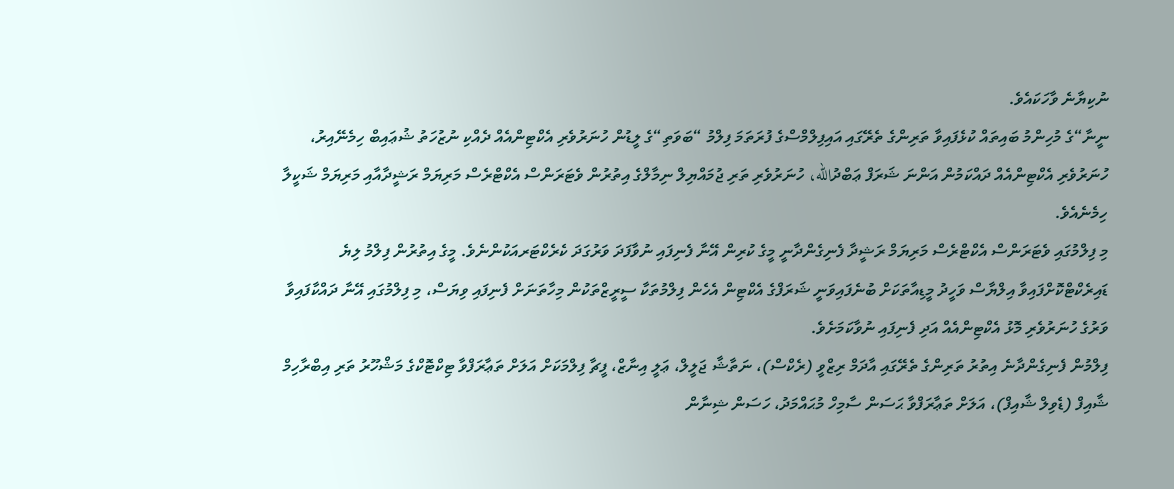ނުކިޔާނެ ވާހަކައެވެ.
ނީނާ“ގެ މުހިންމު ބައިތައް ކުޅެފައިވާ ތަރިންގެ ތެރޭގައި އައިފިލްމްސްގެ ފުރަތަމަ ފިލްމު “ބަވަތި“ގެ ލީޑުން ހުނަރުވެރި އެކްޓިންއެއް ދެއްކި ނުޒުހަތު ޝުޢައިބް ހިމެނޭއިރު، ހުނަރުވެރި އެކްޓިންއެއް ދައްކަމުން އަންނަ ޝަރަފް ޢަބްދުالله، ހުނަރުވެރި ތަރި ޖުމައްޔިލް ނިމާލްގެ އިތުރުން ވެޓަރަންސް އެކްޓްރެސް މަރިޔަމް ރަޝީދާއާއި މަރިޔަމް ޝަކީލާ ހިމެނެއެވެ.
މި ފިލްމުގައި ވެޓަރަންސް އެކްޓްރެސް މަރިޔަމް ރަޝީދާ ފެނިގެންދާނީ މީގެ ކުރިން އޭނާ ފެނިފައި ނުވާފަދަ ވަރުގަދަ ކެރެކްޓަރއަކުންނެވެ. މީގެ އިތުރުން ފިލްމު ލިޔެ ޑައިރެކްޓްކޮށްފައިވާ އިލްޔާސް ވަހީދު މީޑިއާތަކަށް ބުނެފައިވަނީ ޝަރަފްގެ އެކްޓިން އެހެން ފިލްމުތަކާ ސީރީޒްތަކުން މިހާތަނަށް ފެނިފައި ވިޔަސް، މި ފިލްމުގައި އޭނާ ދައްކާފައިވާ ވަރުގެ ހުނަރުވެރި މޮޅު އެކްޓިންއެއް އަދި ފެނިފައި ނުވާކަމަށެވެ.
ފިލްމުން ފެނިގެންދާނެ އިތުރު ތަރިންގެ ތެރޭގައި އާދަމް ރިޒްވީ (ރެކްސް)، ނަތާޝާ ޖަލީލް، ޢަލީ އިނާޒް، ފީޗާ ފިލްމަކަށް އަލަށް ތަޢާރަފްވާ ޓިކްޓޮކްގެ މަޝްހޫރު ތަރި އިބްރާހިމް ޝާއިފް (ޑެވިލް ޝާއިފް)، އަލަށް ތަޢާރަފްވާ ޙަސަން ސާމިހް މުޙައްމަދު، ހަސަން ޝިނާން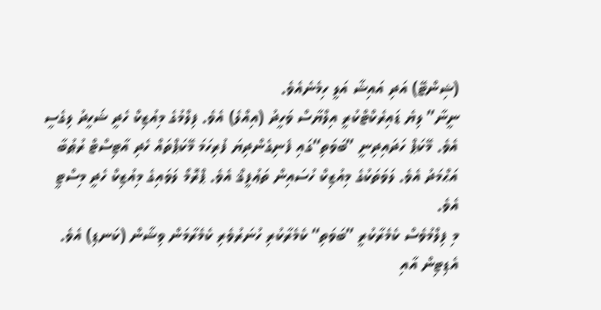(ޝިންޓޭ) އަދި އައިޝާ އަލީ ހިމެނެއެވެ.
ނީނާ” ލިޔެ ޑައިރެކްޓްކުރީ އިލްޔާސް ވަހީދު (އިއްލެ) އެވެ. ފިލްމުގެ މިއުޒިކް ހެދީ ޝަހީދު ލިގެސީ އެވެ. މޭކަޕް ހަދައިދިނީ ”ބަވަތި“ގައި ފެނިގެންދިޔަ ފުރިހަމަ މޭކަޕްތައް ހެދި އާޓިސްޓް ރުޠުބާ އަޙްމަދު އެވެ. ލަވަތަކުގެ މިއުޒިކް ހުސައިން ތަޢުފީޤް އެވެ. ޕްރޮމޯ ލަވައިގެ މިއުޒިކް ހެދީ މިސްޓީ އެވެ.
މި ފިލްމުވެސް ކެމެރާކުރީ ”ބަވަތި“ ކެމެރާކުރި ހުނަރުވެރި ކެމެރާމަން ވިޝާން (ކަނޑި) އެވެ. އެޑިޓިން އާއި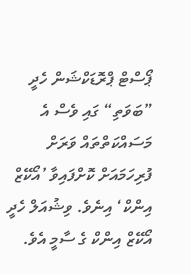ޕޯސްޓް ޕްރޮޑަކްޝަން ހެދީ ”ބަވަތި“ ގައި ވެސް އެ މަސައްކަތްތައް ވަރަށް ފުރިހަމައަށް ކޮށްފައިވާ ’އޯކޭޒް އިންކް‘ އިނެވެ. ވިޝުއަލް ހެދީ އޯކޭޒް އިންކް ގެ ސާމީ އެވެ.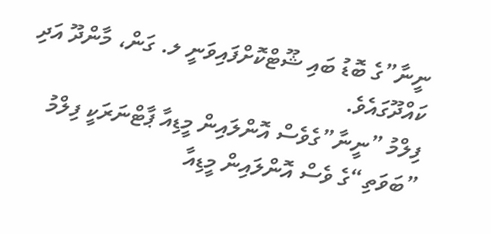ނީނާ”ގެ ބޮޑު ބައި ޝޫޓްކޮށްފައިވަނީ ލ. ގަން، މާންދޫ އަދި ކައްދޫގައެވެ.
ފިލްމު ”ނީނާ”ގެވެސް އޮންލައިން މީޑިއާ ޕާޓްނަރަކީ ފިލްމު ”ބަވަތި“ގެ ވެސް އޮންލައިން މީޑިއާ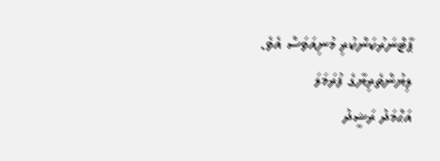ޕާޓްނަރުކަންކުރި މުނިއަވަސް އެވެ.
ލިޔުންތެރިޔާގެ ފުރަމަލަ
އަޙްމަދު ރަޝީދު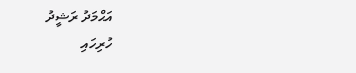އަޙްމަދު ރަޝީދު
ހުރިހައި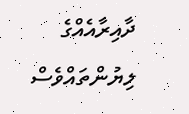ދާއިރާއެއްގެ ލިޔުންތައްވެސް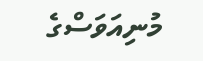މުނިއަވަސްގެ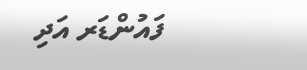ފައުންޑަރ އަދި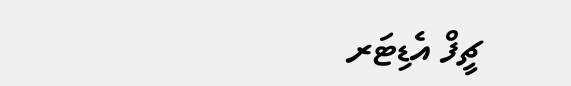ޗީފް އެޑިޓަރ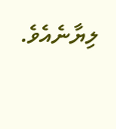ލިޔާނެއެވެ.